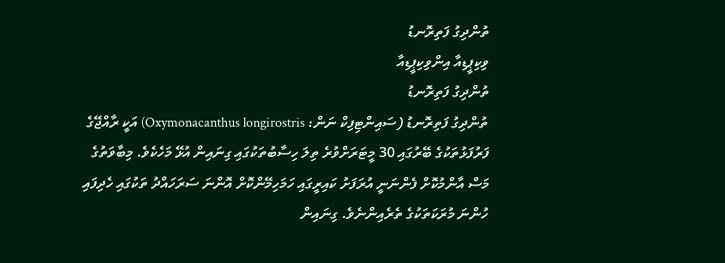ތުންދިގު ފަތިރޮނޑު
ވިކިޕީޑިއާ އިންވިކިޕީޑިއާ
ތުންދިގު ފަތިރޮނޑު
ތުންދިގު ފަތިރޮނޑު (ސައިންޓިފިކް ނަން: Oxymonacanthus longirostris) އަކީ ރާއްޖޭގެ ފަރުފަޅުތަކުގެ ބޭރުގައި 30 މީޓަރަށްވުރެ ތިލަ ހިސާބުތަކުގައި ގިނައިން އުޅޭ މަހެކެވެ. މިބާވަތުގެ މަސް އާންމުކޮށް ފެންނަނީ އުރަފަށު ކައިރީގައި ހަމަހިމޭންކޮށް އޮންނަ ސަރަހައްދު ތަކުގައި ހެދިފައި ހުންނަ މުރަކަތަކުގެ ތެރެއިންނެވެ. ގިނައިން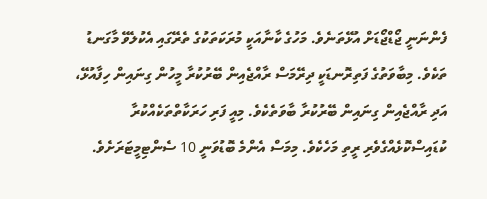ފެންނަނީ ޖޯޑްޖޯޑަށް އުޅޭތަނެވެ. މަހުގެ ކާނާއަކީ މުރަކަތަކުގެ ތެރޭގައި އެކުލެވޭ މާގަނޑު ތަކެވެ. މިބާވަތުގެ ފަތިރޮނޑަކީ ދިރޭމަސް ރާއްޖެއިން ބޭރުކުރާ މީހުން ގިނައިން ހިފާއުޅޭ، އަދި ރާއްޖެއިން ގިނައިން ބޭރުކުރާ ބާވަތެކެވެ. މިއީ ފަރި ހަރަކާތްތަކެއްކުރާ ކުޑައިސްކޮޅެއްގެވެރި ރީތި މަހެކެވެ. މިމަސް އެންމެ ބޮޑުވަނީ 10 ސެންޓިމީޓަރަށެވެ.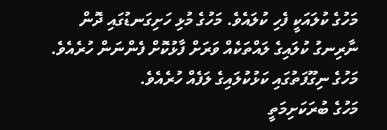މަހުގެ ކުލައަކީ ފެހި ކުލައެވެ. މަހުގެ މުޅި ހަށިގަނޑުގައި ދޮން ނާރިނގު ކުލައިގެ ލައްތަކެއް ވަރަށް ފާޅުކޮށް ފެންނަން ހުރެއެވެ. މަހުގެ ނިގޫފަތުގައި ކަޅުކުލައިގެ ލަފެއް ހުރެއެވެ.
މަހުގެ ބުރަކަށިމަތީ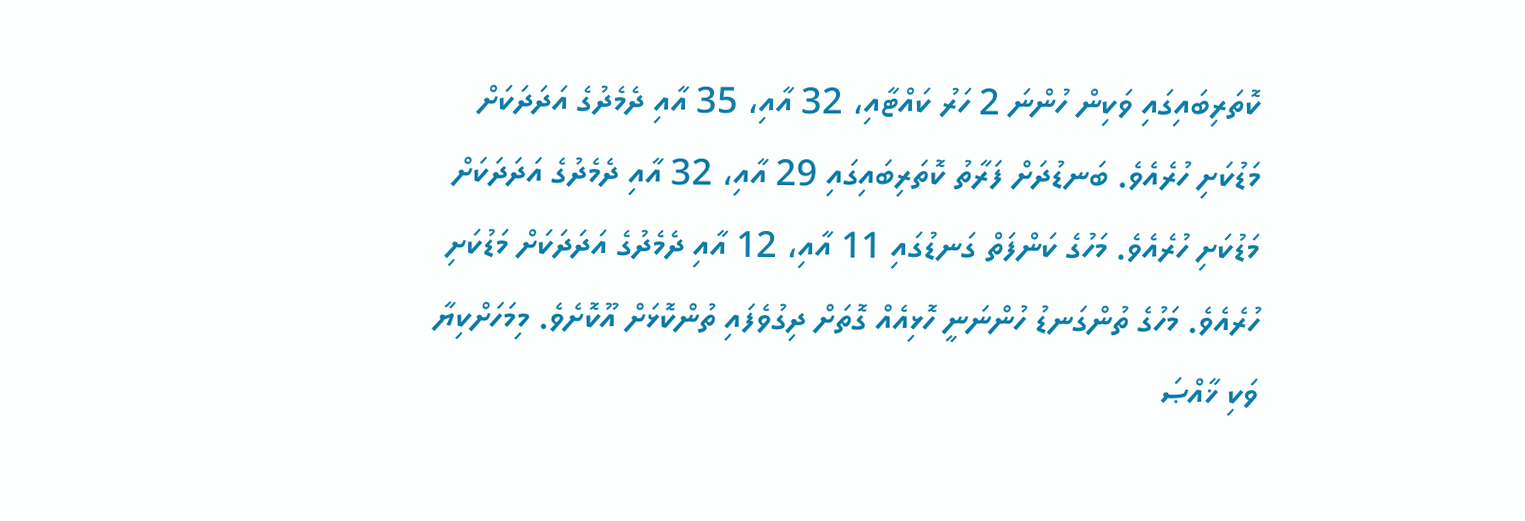ކޮތަރިބައިގައި ވަކިން ހުންނަ 2 ހަރު ކައްޓާއި، 32 އާއި، 35 އާއި ދެމެދުގެ އަދަދަކަށް މަޑުކަށި ހުރެއެވެ. ބަނޑުދަށް ފަރާތު ކޮތަރިބައިގައި 29 އާއި، 32 އާއި ދެމެދުގެ އަދަދަކަށް މަޑުކަށި ހުރެއެވެ. މަހުގެ ކަންފަތް ގަނޑުގައި 11 އާއި، 12 އާއި ދެމެދުގެ އަދަދަކަށް މަޑުކަށި ހުރެއެވެ. މަހުގެ ތުންގަނޑު ހުންނަނީ ހޮޅިއެއް ގޮތަށް ދިގުވެފައި ތުންކޮޅަށް އޫކޮށެވެ. މިމަހަށްކިޔާ ވަކި ޚާއްޞަ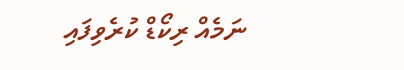ނަމެއް ރިކޯޑް ކުރެވިފައި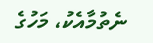ނެތުމާއެކު، މަހުގެ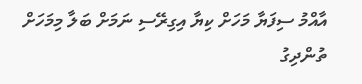އާއްމު ސިފަޔާ މަހަށް ކިޔާ އިގިރޭސި ނަމަށް ބަލާ މިމަހަށް ތުންދިގު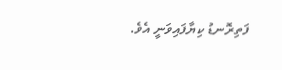ފަތިރޮނޑު ކިޔާފައިވަނީ އެވެ.